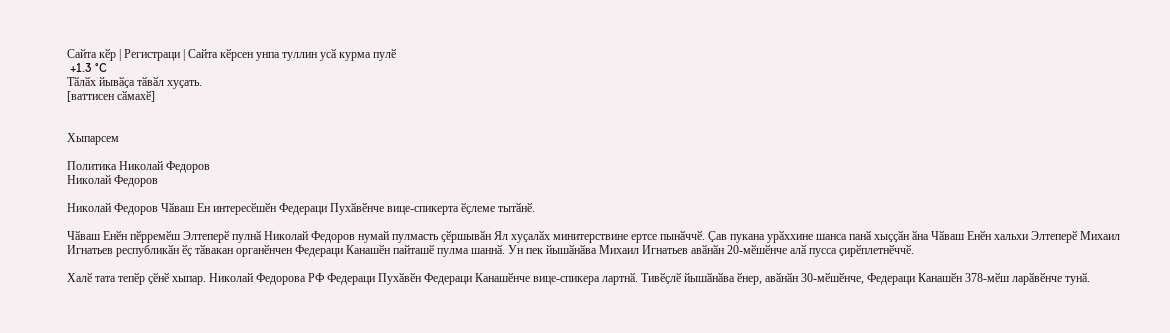Сайта кӗр | Регистраци | Сайта кӗрсен унпа туллин усӑ курма пулӗ
 +1.3 °C
Тӑлӑх йывӑҫа тӑвӑл хуҫать.
[ваттисен сӑмахӗ]


Хыпарсем

Политика Николай Федоров
Николай Федоров

Николай Федоров Чӑваш Ен интересӗшӗн Федераци Пухӑвӗнче вице-спикерта ӗҫлеме тытӑнӗ.

Чӑваш Енӗн пӗрремӗш Элтеперӗ пулнӑ Николай Федоров нумай пулмасть ҫӗршывӑн Ял хуҫалӑх минитерствине ертсе пынӑччӗ. Ҫав пукана урӑххине шанса панӑ хыҫҫӑн ӑна Чӑваш Енӗн хальхи Элтеперӗ Михаил Игнатьев республикӑн ӗҫ тӑвакан органӗнчен Федераци Канашӗн пайташӗ пулма шаннӑ. Ун пек йышӑнӑва Михаил Игнатьев авӑнӑн 20-мӗшӗнче алӑ пусса ҫирӗплетнӗччӗ.

Халӗ тата тепӗр ҫӗнӗ хыпар. Николай Федорова РФ Федераци Пухӑвӗн Федераци Канашӗнче вице-спикера лартнӑ. Тивӗҫлӗ йышӑнӑва ӗнер, авӑнӑн 30-мӗшӗнче, Федераци Канашӗн 378-мӗш ларӑвӗнче тунӑ.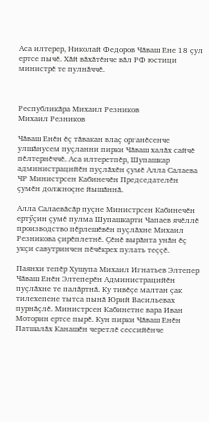Аса илтерер, Николай Федоров Чӑваш Ене 18 ҫул ертсе пычӗ. Хӑй вӑхӑтӗнче вӑл РФ юстици министрӗ те пулнӑччӗ.



Республикӑра Михаил Резников
Михаил Резников

Чӑваш Енӗн ӗҫ тӑвакан влаҫ органӗсенче улшӑнусем пуҫланни пирки Чӑваш халӑх сайчӗ пӗлтернӗччӗ. Аса илтеретпӗр, Шупашкар администрацийӗн пуҫлӑхӗн ҫумӗ Алла Салаева ЧР Министрсен Кабинечӗн Председателӗн ҫумӗн должноҫне йышӑннӑ.

Алла Салаевӑсӑр пуҫне Министрсен Кабинечӗн ертӳҫин ҫумӗ пулма Шупашкарти Чапаев ячӗллӗ производство пӗрлешӗвӗн пуҫлӑхне Михаил Резникова ҫирӗплетнӗ. Ҫӗнӗ вырӑнта унӑн ӗҫ укҫи савутринчен пӗчӗкрех пулать теҫҫӗ.

Паянхи тепӗр Хушупа Михаил Игнатьев Элтепер Чӑваш Енӗн Элтеперӗн Администрацийӗн пуҫлӑхне те палӑртнӑ. Ку тивӗҫе малтан ҫак тилехепене тытса пынӑ Юрий Васильевах пурнӑҫлӗ. Министрсен Кабинетне вара Иван Моторин ертсе пырӗ. Кун пирки Чӑваш Енӗн Патшалӑх Канашӗн черетлӗ сессийӗнче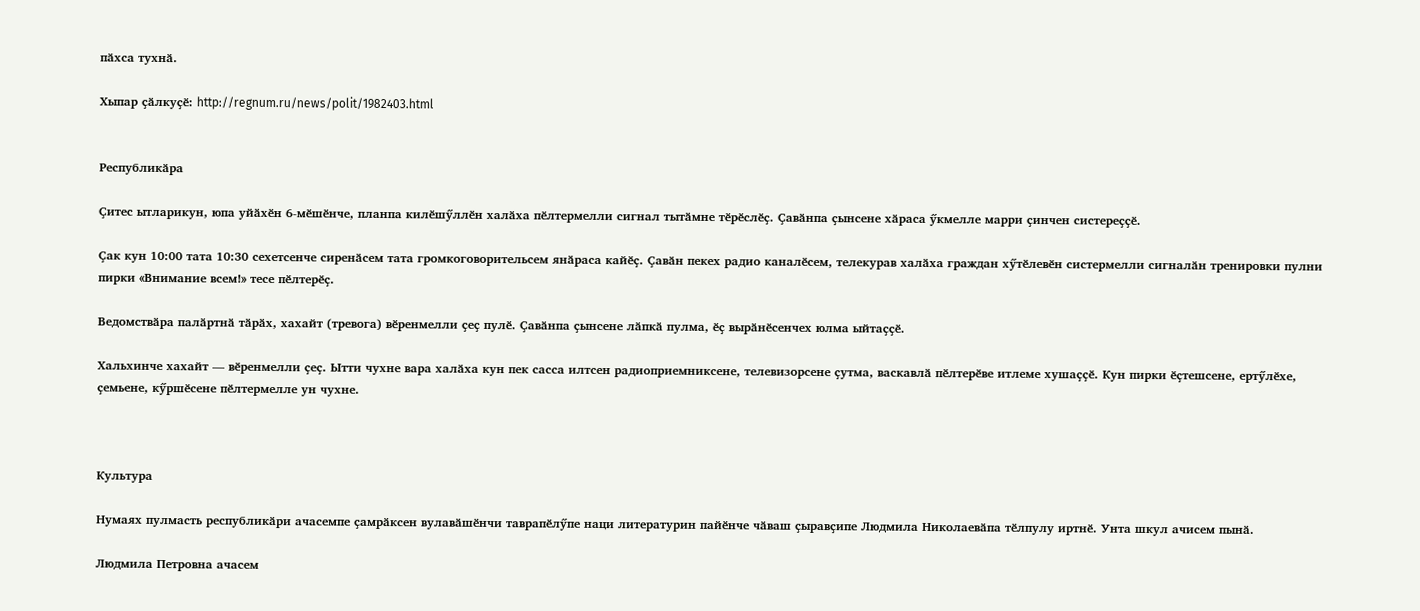пӑхса тухнӑ.

Хыпар ҫӑлкуҫӗ: http://regnum.ru/news/polit/1982403.html


Республикӑра

Ҫитес ытларикун, юпа уйӑхӗн 6-мӗшӗнче, планпа килӗшӳллӗн халӑха пӗлтермелли сигнал тытӑмне тӗрӗслӗҫ. Ҫавӑнпа ҫынсене хӑраса ӳкмелле марри ҫинчен систереҫҫӗ.

Ҫак кун 10:00 тата 10:30 сехетсенче сиренӑсем тата громкоговорительсем янӑраса кайӗҫ. Ҫавӑн пекех радио каналӗсем, телекурав халӑха граждан хӳтӗлевӗн систермелли сигналӑн тренировки пулни пирки «Внимание всем!» тесе пӗлтерӗҫ.

Ведомствӑра палӑртнӑ тӑрӑх, хахайт (тревога) вӗренмелли ҫеҫ пулӗ. Ҫавӑнпа ҫынсене лӑпкӑ пулма, ӗҫ вырӑнӗсенчех юлма ыйтаҫҫӗ.

Хальхинче хахайт — вӗренмелли ҫеҫ. Ытти чухне вара халӑха кун пек сасса илтсен радиоприемниксене, телевизорсене ҫутма, васкавлӑ пӗлтерӗве итлеме хушаҫҫӗ. Кун пирки ӗҫтешсене, ертӳлӗхе, ҫемьене, кӳршӗсене пӗлтермелле ун чухне.



Культура

Нумаях пулмасть республикӑри ачасемпе ҫамрӑксен вулавӑшӗнчи таврапӗлӳпе наци литературин пайӗнче чӑваш ҫыравҫипе Людмила Николаевӑпа тӗлпулу иртнӗ. Унта шкул ачисем пынӑ.

Людмила Петровна ачасем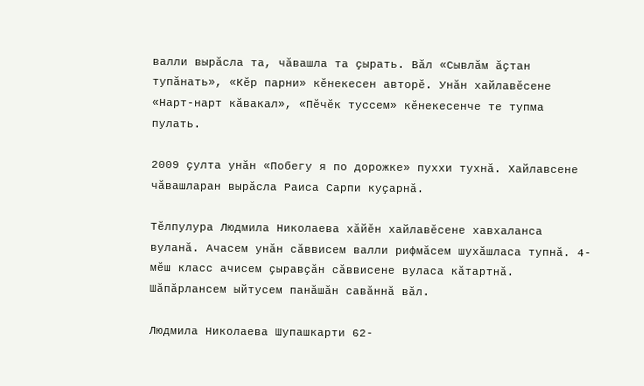валли вырӑсла та, чӑвашла та ҫырать. Вӑл «Сывлӑм ӑҫтан тупӑнать», «Кӗр парни» кӗнекесен авторӗ. Унӑн хайлавӗсене «Нарт-нарт кӑвакал», «Пӗчӗк туссем» кӗнекесенче те тупма пулать.

2009 ҫулта унӑн «Побегу я по дорожке» пуххи тухнӑ. Хайлавсене чӑвашларан вырӑсла Раиса Сарпи куҫарнӑ.

Тӗлпулура Людмила Николаева хӑйӗн хайлавӗсене хавхаланса вуланӑ. Ачасем унӑн сӑввисем валли рифмӑсем шухӑшласа тупнӑ. 4-мӗш класс ачисем ҫыравҫӑн сӑввисене вуласа кӑтартнӑ. Шӑпӑрлансем ыйтусем панӑшӑн савӑннӑ вӑл.

Людмила Николаева Шупашкарти 62-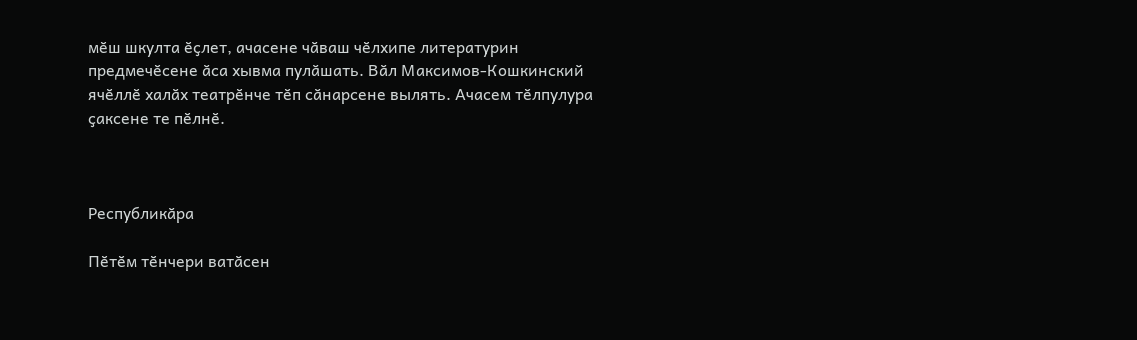мӗш шкулта ӗҫлет, ачасене чӑваш чӗлхипе литературин предмечӗсене ӑса хывма пулӑшать. Вӑл Максимов-Кошкинский ячӗллӗ халӑх театрӗнче тӗп сӑнарсене вылять. Ачасем тӗлпулура ҫаксене те пӗлнӗ.



Республикӑра

Пӗтӗм тӗнчери ватӑсен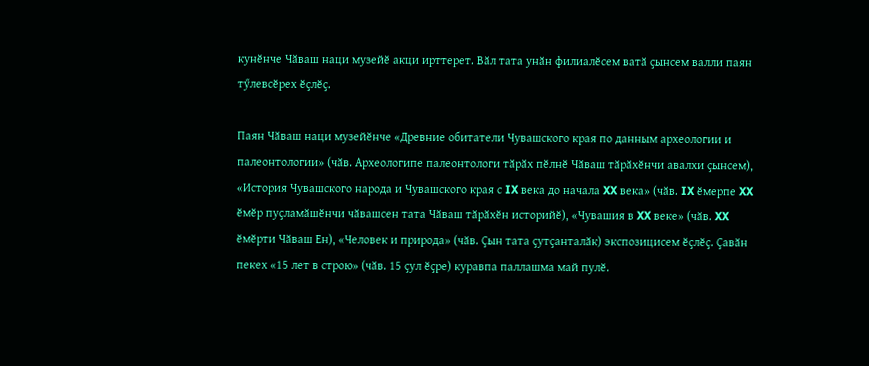кунӗнче Чӑваш наци музейӗ акци ирттерет. Вӑл тата унӑн филиалӗсем ватӑ ҫынсем валли паян тӳлевсӗрех ӗҫлӗҫ.

Паян Чӑваш наци музейӗнче «Древние обитатели Чувашского края по данным археологии и палеонтологии» (чӑв. Археологипе палеонтологи тӑрӑх пӗлнӗ Чӑваш тӑрӑхӗнчи авалхи ҫынсем), «История Чувашского народа и Чувашского края с IX века до начала XX века» (чӑв. IX ӗмерпе XX ӗмӗр пуҫламӑшӗнчи чӑвашсен тата Чӑваш тӑрӑхӗн историйӗ), «Чувашия в XX веке» (чӑв. XX ӗмӗрти Чӑваш Ен), «Человек и природа» (чӑв. Ҫын тата ҫутҫанталӑк) экспозицисем ӗҫлӗҫ. Ҫавӑн пекех «15 лет в строю» (чӑв. 15 ҫул ӗҫре) куравпа паллашма май пулӗ.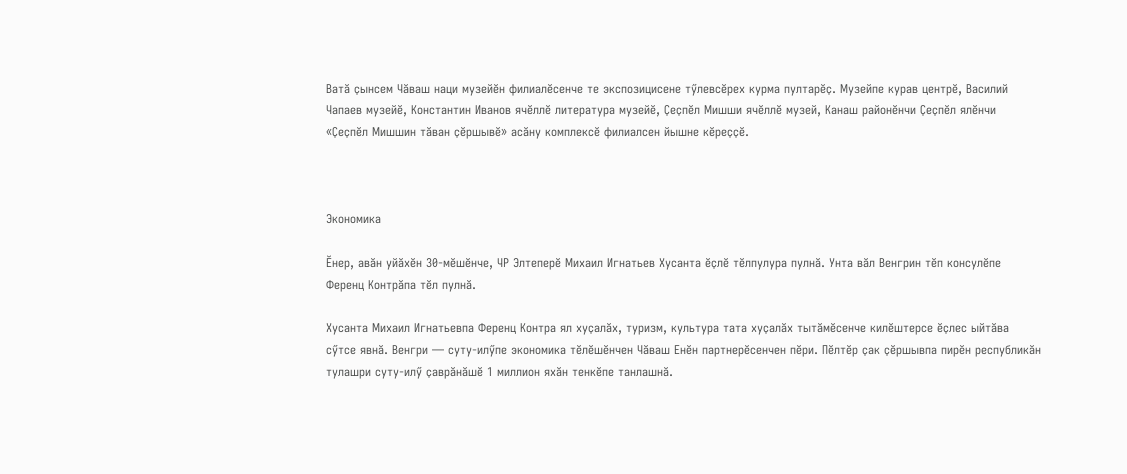Ватӑ ҫынсем Чӑваш наци музейӗн филиалӗсенче те экспозицисене тӳлевсӗрех курма пултарӗҫ. Музейпе курав центрӗ, Василий Чапаев музейӗ, Константин Иванов ячӗллӗ литература музейӗ, Ҫеҫпӗл Мишши ячӗллӗ музей, Канаш районӗнчи Ҫеҫпӗл ялӗнчи «Ҫеҫпӗл Мишшин тӑван ҫӗршывӗ» асӑну комплексӗ филиалсен йышне кӗреҫҫӗ.



Экономика

Ӗнер, авӑн уйӑхӗн 30-мӗшӗнче, ЧР Элтеперӗ Михаил Игнатьев Хусанта ӗҫлӗ тӗлпулура пулнӑ. Унта вӑл Венгрин тӗп консулӗпе Ференц Контрӑпа тӗл пулнӑ.

Хусанта Михаил Игнатьевпа Ференц Контра ял хуҫалӑх, туризм, культура тата хуҫалӑх тытӑмӗсенче килӗштерсе ӗҫлес ыйтӑва сӳтсе явнӑ. Венгри — суту-илӳпе экономика тӗлӗшӗнчен Чӑваш Енӗн партнерӗсенчен пӗри. Пӗлтӗр ҫак ҫӗршывпа пирӗн республикӑн тулашри суту-илӳ ҫаврӑнӑшӗ 1 миллион яхӑн тенкӗпе танлашнӑ.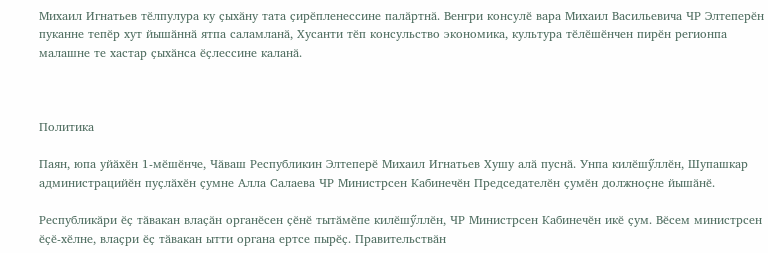Михаил Игнатьев тӗлпулура ку ҫыхӑну тата ҫирӗпленессине палӑртнӑ. Венгри консулӗ вара Михаил Васильевича ЧР Элтеперӗн пуканне тепӗр хут йышӑннӑ ятпа саламланӑ, Хусанти тӗп консульство экономика, культура тӗлӗшӗнчен пирӗн регионпа малашне те хастар ҫыхӑнса ӗҫлессине каланӑ.



Политика

Паян, юпа уйӑхӗн 1-мӗшӗнче, Чӑваш Республикин Элтеперӗ Михаил Игнатьев Хушу алӑ пуснӑ. Унпа килӗшӳллӗн, Шупашкар администрацийӗн пуҫлӑхӗн ҫумне Алла Салаева ЧР Министрсен Кабинечӗн Председателӗн ҫумӗн должноҫне йышӑнӗ.

Республикӑри ӗҫ тӑвакан влаҫӑн органӗсен ҫӗнӗ тытӑмӗпе килӗшӳллӗн, ЧР Министрсен Кабинечӗн икӗ ҫум. Вӗсем министрсен ӗҫӗ-хӗлне, влаҫри ӗҫ тӑвакан ытти органа ертсе пырӗҫ. Правительствӑн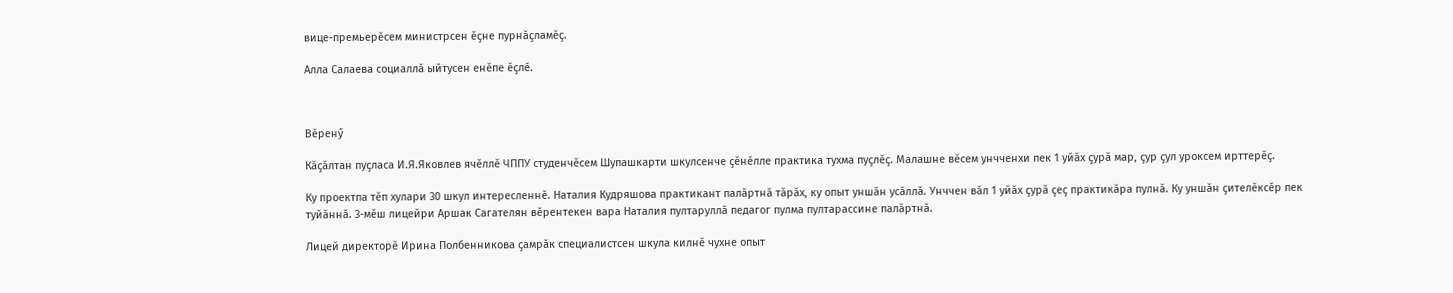вице-премьерӗсем министрсен ӗҫне пурнӑҫламӗҫ.

Алла Салаева социаллӑ ыйтусен енӗпе ӗҫлӗ.



Вӗренӳ

Кӑҫӑлтан пуҫласа И.Я.Яковлев ячӗллӗ ЧППУ студенчӗсем Шупашкарти шкулсенче ҫӗнӗлле практика тухма пуҫлӗҫ. Малашне вӗсем унчченхи пек 1 уйӑх ҫурӑ мар, ҫур ҫул уроксем ирттерӗҫ.

Ку проектпа тӗп хулари 30 шкул интересленнӗ. Наталия Кудряшова практикант палӑртнӑ тӑрӑх, ку опыт уншӑн усӑллӑ. Унччен вӑл 1 уйӑх ҫурӑ ҫеҫ практикӑра пулнӑ. Ку уншӑн ҫителӗксӗр пек туйӑннӑ. 3-мӗш лицейри Аршак Сагателян вӗрентекен вара Наталия пултаруллӑ педагог пулма пултарассине палӑртнӑ.

Лицей директорӗ Ирина Полбенникова ҫамрӑк специалистсен шкула килнӗ чухне опыт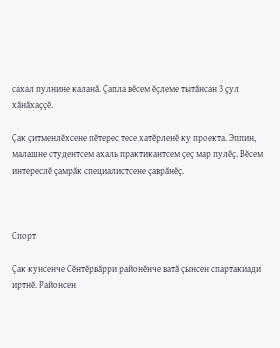сахал пулнине каланӑ. Ҫапла вӗсем ӗҫлеме тытӑнсан 3 ҫул хӑнӑхаҫҫӗ.

Ҫак ҫитменлӗхсене пӗтерес тесе хатӗрленӗ ку проекта. Эппин, малашне студентсем ахаль практикантсем ҫеҫ мар пулӗҫ. Вӗсем интереслӗ ҫамрӑк специалистсене ҫаврӑнӗҫ.



Спорт

Ҫак кунсенче Сӗнтӗрвӑрри районӗнче ватӑ ҫынсен спартакиади иртнӗ. Районсен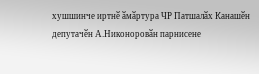хушшинче иртнӗ ӑмӑртура ЧР Патшалӑх Канашӗн депутачӗн А.Никоноровӑн парнисене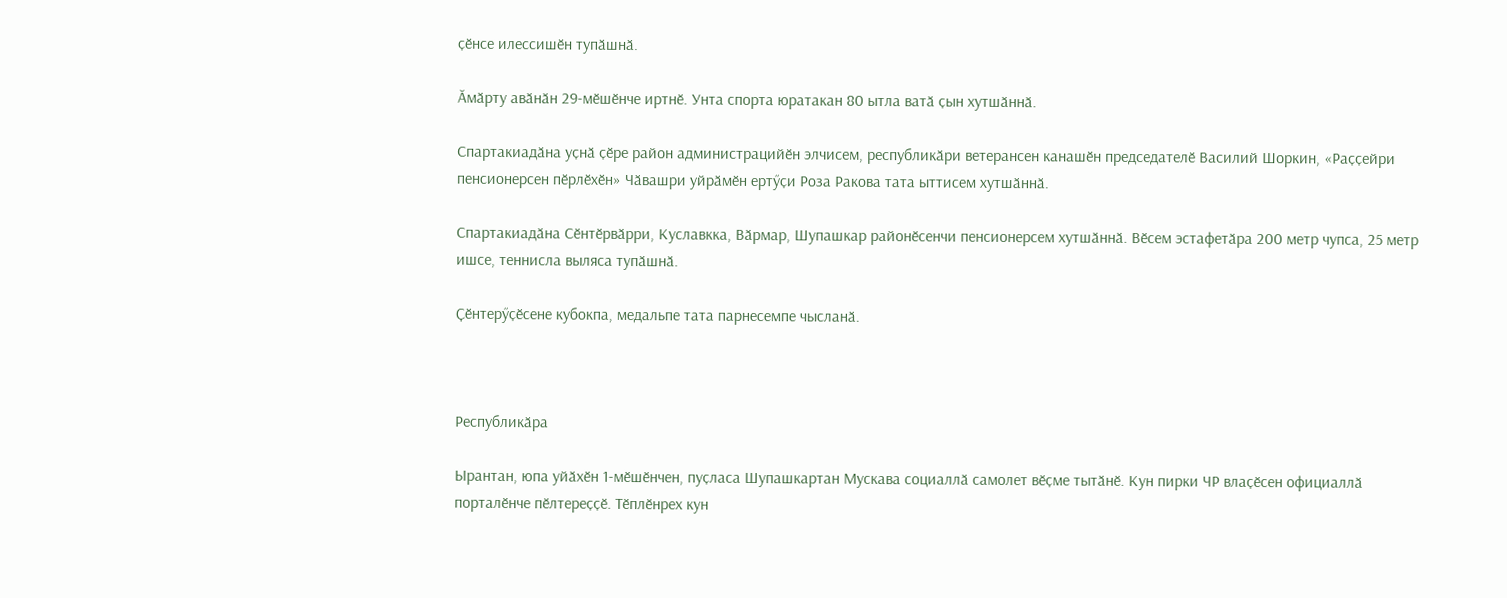ҫӗнсе илессишӗн тупӑшнӑ.

Ӑмӑрту авӑнӑн 29-мӗшӗнче иртнӗ. Унта спорта юратакан 80 ытла ватӑ ҫын хутшӑннӑ.

Спартакиадӑна уҫнӑ ҫӗре район администрацийӗн элчисем, республикӑри ветерансен канашӗн председателӗ Василий Шоркин, «Раҫҫейри пенсионерсен пӗрлӗхӗн» Чӑвашри уйрӑмӗн ертӳҫи Роза Ракова тата ыттисем хутшӑннӑ.

Спартакиадӑна Сӗнтӗрвӑрри, Куславкка, Вӑрмар, Шупашкар районӗсенчи пенсионерсем хутшӑннӑ. Вӗсем эстафетӑра 200 метр чупса, 25 метр ишсе, теннисла выляса тупӑшнӑ.

Ҫӗнтерӳҫӗсене кубокпа, медальпе тата парнесемпе чысланӑ.



Республикӑра

Ырантан, юпа уйӑхӗн 1-мӗшӗнчен, пуҫласа Шупашкартан Мускава социаллӑ самолет вӗҫме тытӑнӗ. Кун пирки ЧР влаҫӗсен официаллӑ порталӗнче пӗлтереҫҫӗ. Тӗплӗнрех кун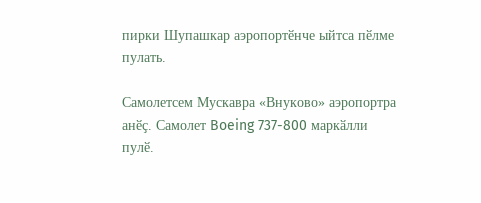пирки Шупашкар аэропортӗнче ыйтса пӗлме пулать.

Самолетсем Мускавра «Внуково» аэропортра анӗҫ. Самолет Boeing 737-800 маркӑлли пулӗ.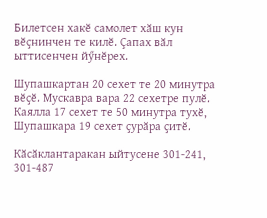Билетсен хакӗ самолет хӑш кун вӗҫнинчен те килӗ. Ҫапах вӑл ыттисенчен йӳнӗрех.

Шупашкартан 20 сехет те 20 минутра вӗҫӗ. Мускавра вара 22 сехетре пулӗ. Каялла 17 сехет те 50 минутра тухӗ, Шупашкара 19 сехет ҫурӑра ҫитӗ.

Кӑсӑклантаракан ыйтусене 301-241, 301-487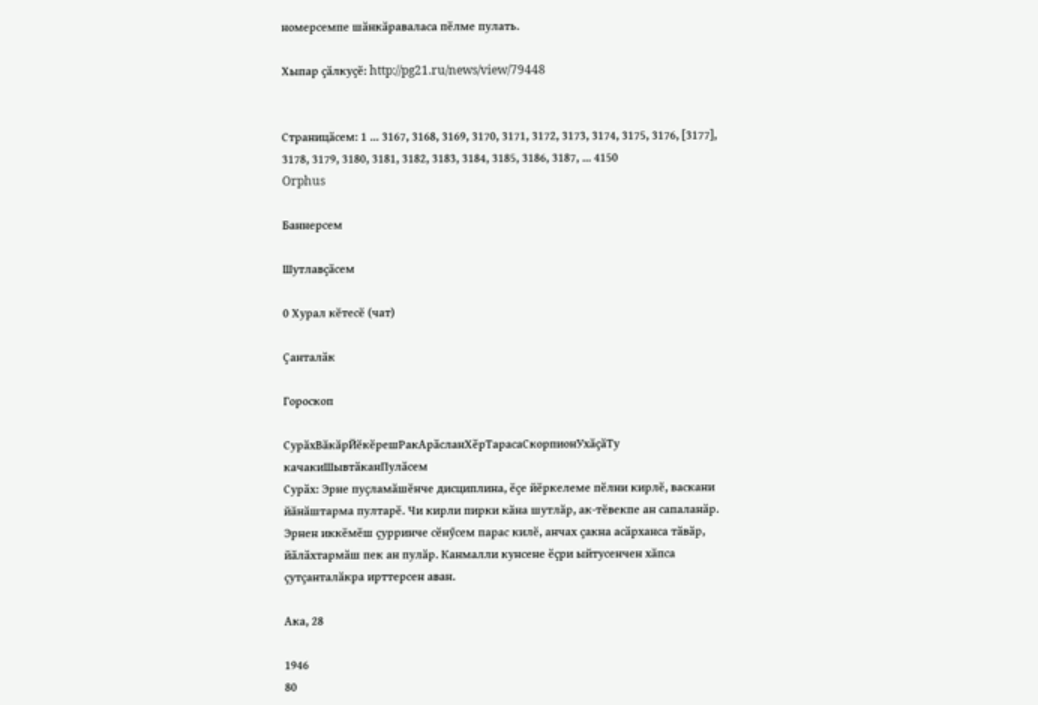номерсемпе шӑнкӑраваласа пӗлме пулать.

Хыпар ҫӑлкуҫӗ: http://pg21.ru/news/view/79448


Страницӑсем: 1 ... 3167, 3168, 3169, 3170, 3171, 3172, 3173, 3174, 3175, 3176, [3177], 3178, 3179, 3180, 3181, 3182, 3183, 3184, 3185, 3186, 3187, ... 4150
Orphus

Баннерсем

Шутлавҫӑсем

0 Хурал кӗтесӗ (чат)

Ҫанталӑк

Гороскоп

СурӑхВӑкӑрЙӗкӗрешРакАрӑсланХӗрТарасаСкорпионУхӑҫӑТу качакиШывтӑканПулӑсем
Сурӑх: Эрне пуҫламӑшӗнче дисциплина, ӗҫе йӗркелеме пӗлни кирлӗ, васкани йӑнӑштарма пултарӗ. Чи кирли пирки кӑна шутлӑр, ак-тӗвекпе ан сапаланӑр. Эрнен иккӗмӗш ҫурринче сӗнӳсем парас килӗ, анчах ҫакна асӑрханса тӑвӑр, йӑлӑхтармӑш пек ан пулӑр. Канмалли кунсене ӗҫри ыйтусенчен хӑпса ҫутҫанталӑкра ирттерсен аван.

Ака, 28

1946
80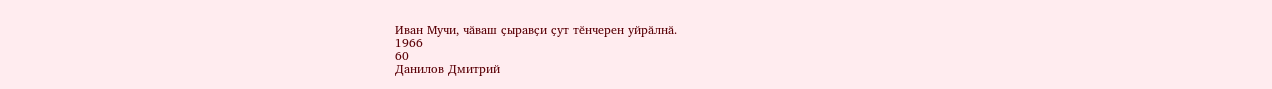Иван Мучи, чӑваш ҫыравҫи ҫут тӗнчерен уйрӑлнӑ.
1966
60
Данилов Дмитрий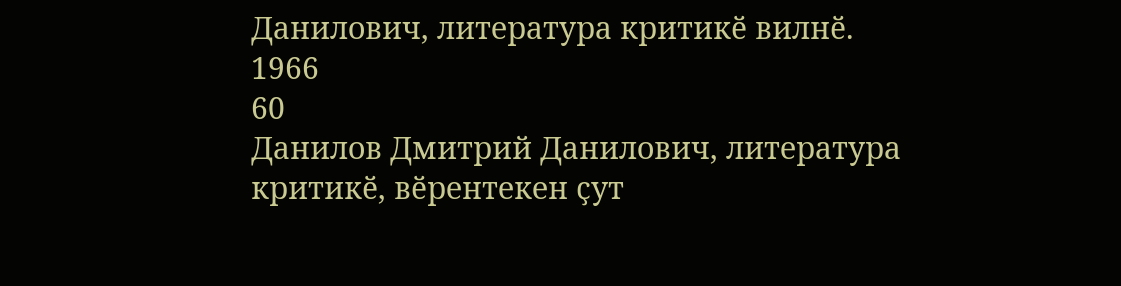Данилович, литература критикӗ вилнӗ.
1966
60
Данилов Дмитрий Данилович, литература критикӗ, вӗрентекен ҫут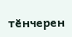тӗнчерен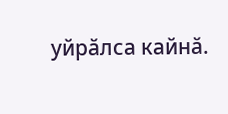уйрӑлса кайнӑ.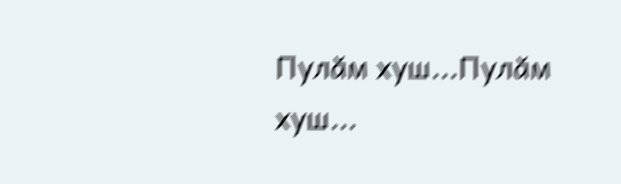Пулӑм хуш...Пулӑм хуш...